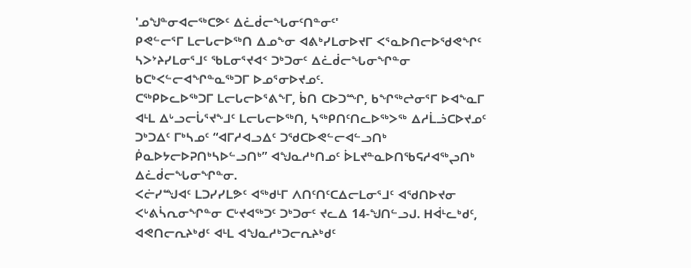'ᓄᖑᓐᓂᐊᓕᖅᑕᕗᑦ ᐃᓛᑰᓕᖓᓂᑦᑎᓐᓂᑦ'
ᑭᕙᓪᓕᕐᒥ ᒪᓕᒐᓕᐅᖅᑎ ᐃᓄᖕᓂ ᐊᕕᒃᓯᒪᓂᐅᔪᒥ ᐸᕐᓇᐅᑎᓕᐅᖁᕙᖏᑦ ᓴᐳᔾᔨᓯᒪᓂᕐᒧᑦ ᖃᒪᓂᕐᔪᐊᑉ ᑐᒃᑐᓂᑦ ᐃᓛᑰᓕᖓᓂᖏᓐᓂ ᑲᑕᒃᐸᓪᓕᐊᖏᓐᓇᖅᑐᒥ ᐅᓄᕐᓂᐅᔪᓄᑦ.
ᑕᖅᑭᐅᓚᐅᖅᑐᒥ ᒪᓕᒐᓕᐅᕐᕕᖕᒥ, ᑳᑎ ᑕᐅᑐᙱ, ᑲᖏᖅᖠᓂᕐᒥ ᐅᐊᖕᓇᒥ ᐊᒻᒪ ᐃᒡᓗᓕᒑᕐᔪᖕᒧᑦ ᒪᓕᒐᓕᐅᖅᑎ, ᓴᖅᑭᑎᑦᑎᓚᐅᖅᐳᖅ ᐃᓱᒫᓘᑕᐅᔪᓄᑦ ᑐᒃᑐᐃᑦ ᒥᒃᓴᓄᑦ “ᐊᒥᓱᐊᓗᐃᑦ ᑐᖁᑕᐅᕙᓪᓕᐊᓪᓗᑎᒃ ᑮᓇᐅᔭᓕᐅᕈᑎᒃᓴᐅᓪᓗᑎᒃ” ᐊᖑᓇᓱᒃᑎᓄᑦ ᐆᒪᔪᓐᓇᐅᑎᖃᕋᓱᐊᖅᖢᑎᒃ ᐃᓛᑰᓕᖓᓂᖏᓐᓂ.
ᐸᓖᓯᙳᐊᑦ ᒪᑐᓯᓯᒪᕗᑦ ᐊᖅᑯᒻᒥ ᐱᑎᑦᑎᑦᑕᐃᓕᒪᓂᕐᒧᑦ ᐊᖁᑎᐅᔪᓂ ᐸᒡᕕᓵᕆᓂᖏᓐᓂ ᑕᒡᔪᐊᖅᑐᑦ ᑐᒃᑐᓂᑦ ᔪᓚᐃ 14-ᖑᑎᓪᓗᒍ. ᕼᐋᒻᓚᒃᑯᑦ, ᐊᕙᑎᓕᕆᔨᒃᑯᑦ ᐊᒻᒪ ᐊᖑᓇᓱᒃᑐᓕᕆᔨᒃᑯᑦ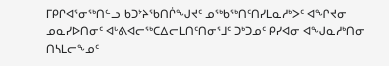ᒥᑭᒋᐊᕐᓂᖅᑎᓪᓗ ᑲᑐᔾᔨᖃᑎᒌᖑᔪᑦ ᓄᖅᑲᖅᑎᑦᑎᓯᒪᓇᓱᒃᐳᑦ ᐊᖏᔪᓂ ᓄᓇᓯᐅᑎᓂᑦ ᐊᒡᕕᐊᓕᖅᑕᐃᓕᒪᑎᑦᑎᓂᕐᒧᑦ ᑐᒃᑐᓄᑦ ᑭᓯᐊᓂ ᐊᖑᓇᓱᒃᑎᓂ ᑎᓴᒪᓕᖕᓄᑦ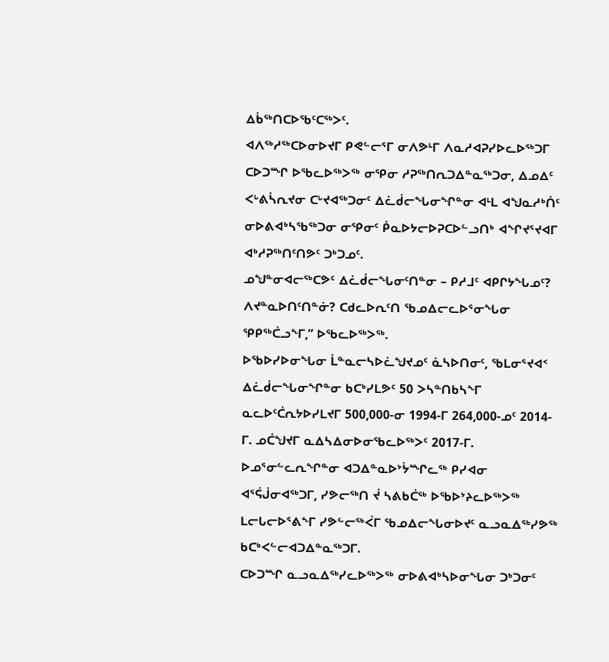ᐃᑳᖅᑎᑕᐅᖃᑦᑕᖅᐳᑦ.
ᐊᐱᖅᓱᖅᑕᐅᓂᐅᔪᒥ ᑭᕙᓪᓕᕐᒥ ᓂᐱᕗᒻᒥ ᐱᓇᓱᐊᕈᓯᐅᓚᐅᖅᑐᒥ ᑕᐅᑐᙱ ᐅᖃᓚᐅᖅᐳᖅ ᓂᕿᓂ ᓱᕈᖅᑎᕆᑐᐃᓐᓇᖅᑐᓂ, ᐃᓄᐃᑦ ᐸᒡᕕᓵᕆᔪᓂ ᑕᒡᔪᐊᖅᑐᓂᑦ ᐃᓛᑰᓕᖓᓂᖏᓐᓂ ᐊᒻᒪ ᐊᖑᓇᓱᒃᑏᑦ ᓂᐅᕕᐊᒃᓴᖃᖅᑐᓂ ᓂᕿᓂᑦ ᑮᓇᐅᔭᓕᐅᕈᑕᐅᓪᓗᑎᒃ ᐊᖏᔪᕐᔪᐊᒥ ᐊᒃᓱᕈᖅᑎᑦᑎᕗᑦ ᑐᒃᑐᓄᑦ.
ᓄᖑᓐᓂᐊᓕᖅᑕᕗᑦ ᐃᓛᑰᓕᖓᓂᑦᑎᓐᓂ – ᑭᓱᒧᑦ ᐊᑭᒋᔭᖓᓄᑦ? ᐱᔪᓐᓇᐅᑎᑦᑎᓐᓃ? ᑕᑯᓚᐅᕆᑦᑎ ᖃᓄᐃᓕᓚᐅᕐᓂᖓᓂ ᕿᑭᖅᑖᓗᖕᒥ,” ᐅᖃᓚᐅᖅᐳᖅ.
ᐅᖃᐅᓯᐅᓂᖓᓂ ᒫᓐᓇᓕᓴᐅᓛᖑᔪᓄᑦ ᓈᓴᐅᑎᓂᑦ, ᖃᒪᓂᕐᔪᐊᑉ ᐃᓛᑰᓕᖓᓂᖏᓐᓂ ᑲᑕᒃᓯᒪᕗᑦ 50 ᐳᓴᓐᑎᑲᓴᖕᒥ ᓇᓚᐅᑦᑖᕆᔭᐅᓯᒪᔪᒥ 500,000-ᓂ 1994-ᒥ 264,000-ᓄᑦ 2014-ᒥ. ᓄᑖᖑᔪᒥ ᓇᐃᓴᐃᓂᐅᓂᖃᓚᐅᖅᐳᑦ 2017-ᒥ. ᐅᓄᕐᓂᓪᓚᕆᖏᓐᓂ ᐊᑐᐃᓐᓇᐅᔾᔮᙱᓚᖅ ᑭᓯᐊᓂ ᐊᕐᕌᒎᓂᐊᖅᑐᒥ, ᓯᕗᓕᖅᑎ ᔫ ᓴᕕᑲᑖᖅ ᐅᖃᐅᔾᔨᓚᐅᖅᐳᖅ ᒪᓕᒐᓕᐅᕐᕕᖕᒥ ᓯᕗᓪᓕᖅᐹᒥ ᖃᓄᐃᓕᖓᓂᐅᔪᑦ ᓇᓗᓇᐃᖅᓯᕗᖅ ᑲᑕᒃᐸᓪᓕᐊᑐᐃᓐᓇᖅᑐᒥ.
ᑕᐅᑐᙱ ᓇᓗᓇᐃᖅᓯᓚᐅᖅᐳᖅ ᓂᐅᕕᐊᒃᓴᐅᓂᖓᓂ ᑐᒃᑐᓂᑦ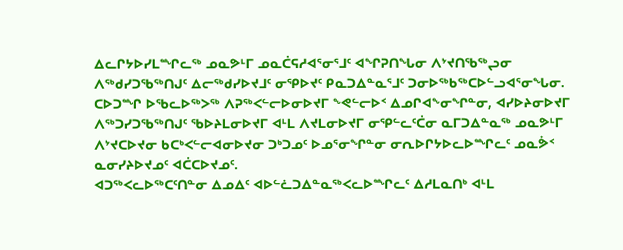ᐃᓚᒋᔭᐅᓯᒪᙱᓚᖅ ᓄᓇᕗᒻᒥ ᓄᓇᑖᕋᓱᐊᕐᓂᕐᒧᑦ ᐊᖏᕈᑎᖓᓂ ᐱᔾᔪᑎᖃᖅᖢᓂ ᐱᖅᑯᓯᑐᖃᖅᑎᒍᑦ ᐃᓕᖅᑯᓯᐅᔪᒧᑦ ᓂᕿᐅᔪᑦ ᑭᓇᑐᐃᓐᓇᕐᒧᑦ ᑐᓂᐅᖅᑲᖅᑕᐅᓪᓗᐊᕐᓂᖓᓂ. ᑕᐅᑐᙱ ᐅᖃᓚᐅᖅᐳᖅ ᐱᕈᖅᐸᓪᓕᐅᓂᐅᔪᒥ ᖕᕙᓪᓕᐅᑉ ᐃᓄᒋᐊᖕᓂᖏᓐᓂ, ᐊᓯᐅᔨᓂᐅᔪᒥ ᐱᖅᑐᓯᑐᖃᖅᑎᒍᑦ ᖃᐅᔨᒪᓂᐅᔪᒥ ᐊᒻᒪ ᐱᔪᒪᓂᐅᔪᒥ ᓂᕿᓪᓚᑦᑖᓂ ᓇᒥᑐᐃᓐᓇᖅ ᓄᓇᕗᒻᒥ ᐱᔾᔪᑕᐅᔪᓂ ᑲᑕᒃᐸᓪᓕᐊᓂᐅᔪᓂ ᑐᒃᑐᓄᑦ ᐅᓄᕐᓂᖏᓐᓂ ᓂᕆᐅᒋᔭᐅᓚᐅᙱᓚᑦ ᓄᓇᕘᑉ ᓇᓂᓯᔨᐅᔪᓄᑦ ᐊᑖᑕᐅᔪᓄᑦ.
ᐊᑐᖅᐸᓚᐅᖅᑕᑦᑎᓐᓂ ᐃᓄᐃᑦ ᐊᐅᓪᓛᑐᐃᓐᓇᖅᐸᓚᐅᙱᓚᑦ ᐃᓱᒪᓇᑎᒃ ᐊᒻᒪ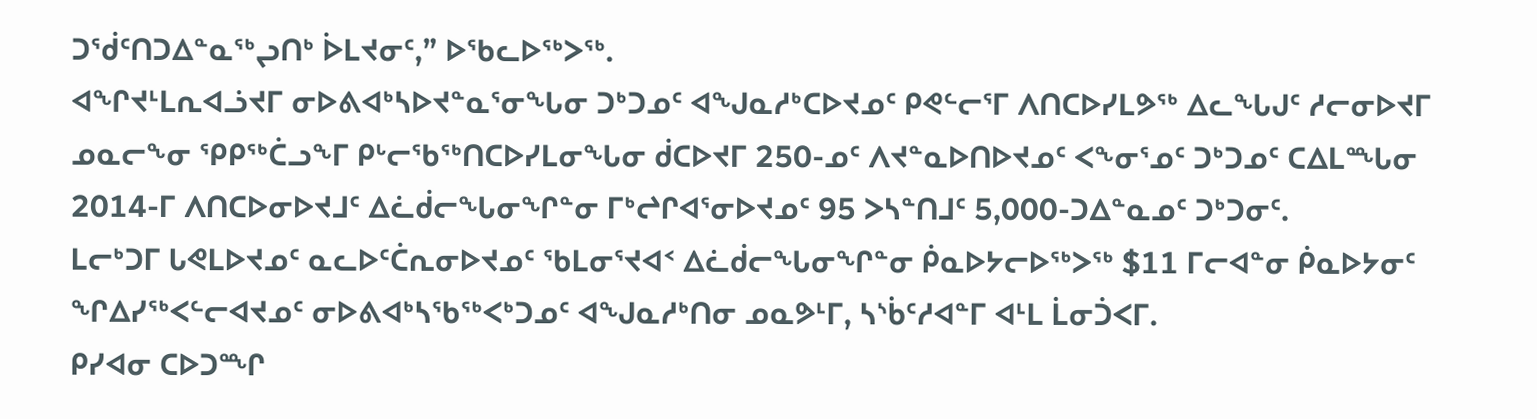ᑐᖂᑦᑎᑐᐃᓐᓇᖅᖢᑎᒃ ᐆᒪᔪᓂᑦ,” ᐅᖃᓚᐅᖅᐳᖅ.
ᐊᖏᔪᒻᒪᕆᐊᓘᔪᒥ ᓂᐅᕕᐊᒃᓴᐅᔪᓐᓇᕐᓂᖓᓂ ᑐᒃᑐᓄᑦ ᐊᖑᓇᓱᒃᑕᐅᔪᓄᑦ ᑭᕙᓪᓕᕐᒥ ᐱᑎᑕᐅᓯᒪᕗᖅ ᐃᓚᖓᒍᑦ ᓱᓕᓂᐅᔪᒥ ᓄᓇᓕᖕᓂ ᕿᑭᖅᑖᓗᖕᒥ ᑭᒡᓕᖃᖅᑎᑕᐅᓯᒪᓂᖓᓂ ᑰᑕᐅᔪᒥ 250-ᓄᑦ ᐱᔪᓐᓇᐅᑎᐅᔪᓄᑦ ᐸᖕᓂᕐᓄᑦ ᑐᒃᑐᓄᑦ ᑕᐃᒪᙵᓂ 2014-ᒥ ᐱᑎᑕᐅᓂᐅᔪᒧᑦ ᐃᓛᑰᓕᖓᓂᖏᓐᓂ ᒥᒃᖠᒋᐊᕐᓂᐅᔪᓄᑦ 95 ᐳᓴᓐᑎᒧᑦ 5,000-ᑐᐃᓐᓇᓄᑦ ᑐᒃᑐᓂᑦ.
ᒪᓕᒃᑐᒥ ᒐᕙᒪᐅᔪᓄᑦ ᓇᓚᐅᑦᑖᕆᓂᐅᔪᓄᑦ ᖃᒪᓂᕐᔪᐊᑉ ᐃᓛᑰᓕᖓᓂᖏᓐᓂ ᑮᓇᐅᔭᓕᐅᖅᐳᖅ $11 ᒥᓕᐊᓐᓂ ᑮᓇᐅᔭᓂᑦ ᖏᐃᓯᖅᐸᓪᓕᐊᔪᓄᑦ ᓂᐅᕕᐊᒃᓴᖃᖅᐸᒃᑐᓄᑦ ᐊᖑᓇᓱᒃᑎᓂ ᓄᓇᕗᒻᒥ, ᓴᔅᑳᑦᓱᐊᓐᒥ ᐊᒻᒪ ᒫᓂᑑᐸᒥ.
ᑭᓯᐊᓂ ᑕᐅᑐᙱ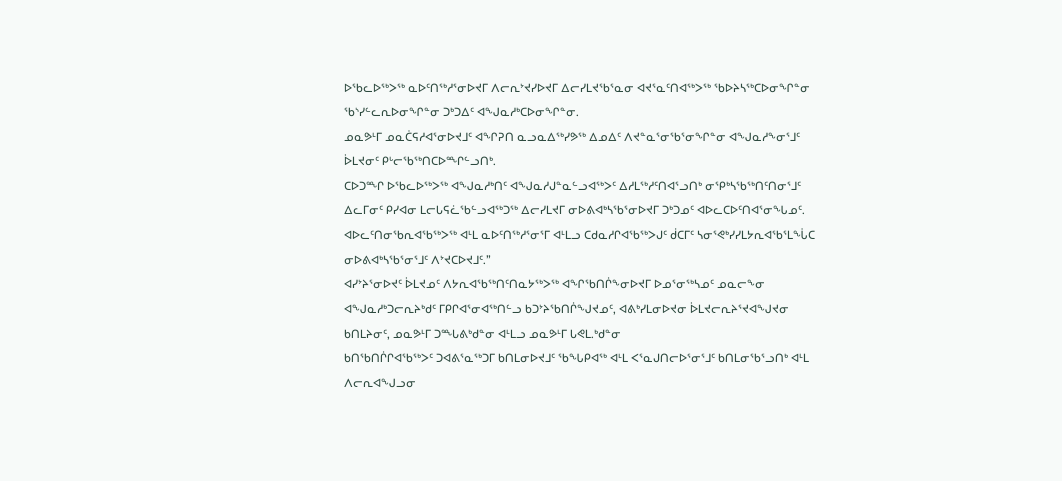ᐅᖃᓚᐅᖅᐳᖅ ᓇᐅᑦᑎᖅᓱᕐᓂᐅᔪᒥ ᐱᓕᕆᔾᔪᓯᐅᔪᒥ ᐃᓕᓯᒪᔪᖃᕐᓇᓂ ᐊᔪᕐᓇᑦᑎᐊᖅᐳᖅ ᖃᐅᔨᓴᖅᑕᐅᓂᖏᓐᓂ ᖃᔅᓯᓪᓚᕆᐅᓂᖏᓐᓂ ᑐᒃᑐᐃᑦ ᐊᖑᓇᓱᒃᑕᐅᓂᖏᓐᓂ.
ᓄᓇᕗᒻᒥ ᓄᓇᑖᕋᓱᐊᕐᓂᐅᔪᒧᑦ ᐊᖏᕈᑎ ᓇᓗᓇᐃᖅᓯᕗᖅ ᐃᓄᐃᑦ ᐱᔪᓐᓇᕐᓂᖃᕐᓂᖏᓐᓂ ᐊᖑᓇᓱᖕᓂᕐᒧᑦ ᐆᒪᔪᓂᑦ ᑭᒡᓕᖃᖅᑎᑕᐅᙱᓪᓗᑎᒃ.
ᑕᐅᑐᙱ ᐅᖃᓚᐅᖅᐳᖅ ᐊᖑᓇᓱᒃᑎᑦ ᐊᖑᓇᓱᒍᓐᓇᓪᓗᐊᖅᐳᑦ ᐃᓱᒪᖅᓱᑦᑎᐊᕐᓗᑎᒃ ᓂᕿᒃᓴᖃᖅᑎᑦᑎᓂᕐᒧᑦ ᐃᓚᒥᓂᑦ ᑭᓯᐊᓂ ᒪᓕᒐᕋᓛᖃᓪᓗᐊᖅᑐᖅ ᐃᓕᓯᒪᔪᒥ ᓂᐅᕕᐊᒃᓴᖃᕐᓂᐅᔪᒥ ᑐᒃᑐᓄᑦ ᐊᐅᓚᑕᐅᑦᑎᐊᕐᓂᖓᓄᑦ.
ᐊᐅᓚᑦᑎᓂᖃᕆᐊᖃᖅᐳᖅ ᐊᒻᒪ ᓇᐅᑦᑎᖅᓱᕐᓂᕐᒥ ᐊᒻᒪᓗ ᑕᑯᓇᓱᒋᐊᖃᖅᐳᒍᑦ ᑰᑕᒥᑦ ᓴᓂᕐᕙᒃᓯᓯᒪᔭᕆᐊᖃᕐᒪᖔᑕ ᓂᐅᕕᐊᒃᓴᖃᕐᓂᕐᒧᑦ ᐱᔾᔪᑕᐅᔪᒧᑦ.”
ᐊᓯᔾᔨᕐᓂᐅᔪᑦ ᐆᒪᔪᓄᑦ ᐱᔭᕆᐊᖃᖅᑎᑦᑎᓇᔭᖅᐳᖅ ᐊᖏᖃᑎᒌᖕᓂᐅᔪᒥ ᐅᓄᕐᓂᖅᓴᓄᑦ ᓄᓇᓕᖕᓂ ᐊᖑᓇᓱᒃᑐᓕᕆᔨᒃᑯᑦ ᒥᑭᒋᐊᕐᓂᐊᖅᑎᓪᓗ ᑲᑐᔾᔨᖃᑎᒌᖑᔪᓄᑦ, ᐊᕕᒃᓯᒪᓂᐅᔪᓂ ᐆᒪᔪᓕᕆᔨᕐᔪᐊᖑᔪᓂ ᑲᑎᒪᔨᓂᑦ, ᓄᓇᕗᒻᒥ ᑐᙵᕕᒃᑯᓐᓂ ᐊᒻᒪᓗ ᓄᓇᕗᒻᒥ ᒐᕙᒪ.ᒃᑯᓐᓂ
ᑲᑎᖃᑎᒌᒋᐊᖃᖅᐳᑦ ᑐᐊᕕᕐᓇᖅᑐᒥ ᑲᑎᒪᓂᐅᔪᒧᑦ ᖃᖓᑭᐊᖅ ᐊᒻᒪ ᐸᕐᓇᒍᑎᓕᐅᕐᓂᕐᒧᑦ ᑲᑎᒪᓂᖃᕐᓗᑎᒃ ᐊᒻᒪ ᐱᓕᕆᐊᖑᓗᓂ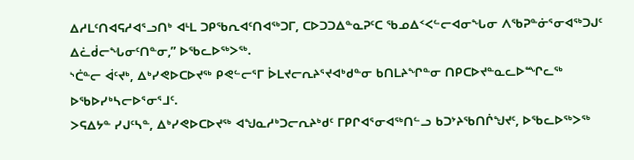ᐃᓱᒪᑦᑎᐊᕋᓱᐊᕐᓗᑎᒃ ᐊᒻᒪ ᑐᑭᖃᕆᐊᑦᑎᐊᖅᑐᒥ, ᑕᐅᑐᑐᐃᓐᓇᕈᑦᑕ ᖃᓄᐃᑉᐸᓪᓕᐊᓂᖓᓂ ᐱᖃᕈᓐᓃᕐᓂᐊᖅᑐᒍᑦ ᐃᓛᑰᓕᖓᓂᑦᑎᓐᓂ,” ᐅᖃᓚᐅᖅᐳᖅ.
ᔅᑖᓐᓕ ᐋᑦᔪᒃ, ᐃᒃᓯᕙᐅᑕᐅᔪᖅ ᑭᕙᓪᓕᕐᒥ ᐆᒪᔪᓕᕆᔨᕐᔪᐊᒃᑯᓐᓂ ᑲᑎᒪᔨᖏᓐᓂ ᑎᑭᑕᐅᔪᓐᓇᓚᐅᙱᓚᖅ ᐅᖃᐅᓯᒃᓴᓕᐅᕐᓂᕐᒧᑦ.
ᐳᕋᐃᔭᓐ ᓯᒍᑦᓴᓐ, ᐃᒃᓯᕙᐅᑕᐅᔪᖅ ᐊᖑᓇᓱᒃᑐᓕᕆᔨᒃᑯᑦ ᒥᑭᒋᐊᕐᓂᐊᖅᑎᓪᓗ ᑲᑐᔾᔨᖃᑎᒌᖑᔪᑦ, ᐅᖃᓚᐅᖅᐳᖅ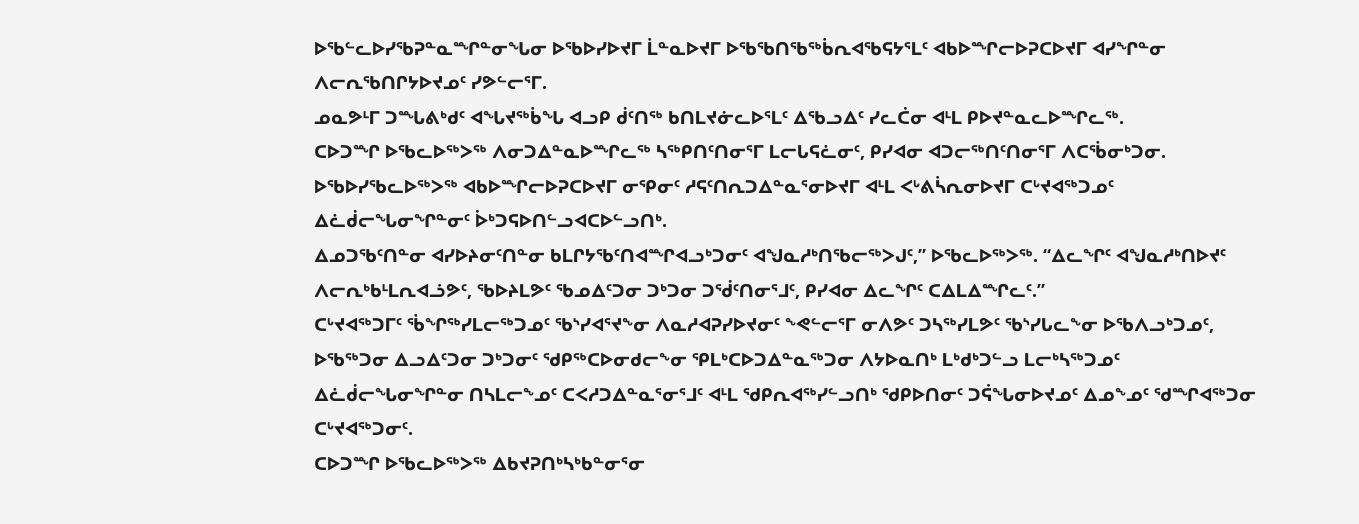ᐅᖃᓪᓚᐅᓯᖃᕈᓐᓇᙱᓐᓂᖓᓂ ᐅᖃᐅᓯᐅᔪᒥ ᒫᓐᓇᐅᔪᒥ ᐅᖃᖃᑎᖃᖅᑳᕆᐊᖃᕋᔭᕐᒪᑦ ᐊᑲᐅᙱᓕᐅᕈᑕᐅᔪᒥ ᐊᓯᖏᓐᓂ ᐱᓕᕆᖃᑎᒋᔭᐅᔪᓄᑦ ᓯᕗᓪᓕᕐᒥ.
ᓄᓇᕗᒻᒥ ᑐᙵᕕᒃᑯᑦ ᐊᖓᔪᖅᑳᖓ ᐊᓗᑭ ᑰᑦᑎᖅ ᑲᑎᒪᔪᓃᓚᐅᕐᒪᑦ ᐃᖃᓗᐃᑦ ᓯᓚᑖᓂ ᐊᒻᒪ ᑭᐅᔪᓐᓇᓚᐅᙱᓚᖅ.
ᑕᐅᑐᙱ ᐅᖃᓚᐅᖅᐳᖅ ᐱᓂᑐᐃᓐᓇᐅᙱᓚᖅ ᓴᖅᑭᑎᑦᑎᓂᕐᒥ ᒪᓕᒐᕋᓛᓂᑦ, ᑭᓯᐊᓂ ᐊᑐᓕᖅᑎᑦᑎᓂᕐᒥ ᐱᑕᖄᓂᒃᑐᓂ. ᐅᖃᐅᓯᖃᓚᐅᖅᐳᖅ ᐊᑲᐅᙱᓕᐅᕈᑕᐅᔪᒥ ᓂᕿᓂᑦ ᓱᕋᑦᑎᕆᑐᐃᓐᓇᕐᓂᐅᔪᒥ ᐊᒻᒪ ᐸᒡᕕᓵᕆᓂᐅᔪᒥ ᑕᒡᔪᐊᖅᑐᓄᑦ ᐃᓛᑰᓕᖓᓂᖏᓐᓂᑦ ᐆᒃᑐᕋᐅᑎᓪᓗᐊᑕᐅᓪᓗᑎᒃ.
ᐃᓄᑐᖃᑦᑎᓐᓂ ᐊᓯᐅᔨᓂᑦᑎᓐᓂ ᑲᒪᒋᔭᖃᑦᑎᐊᙱᐊᓗᒃᑐᓂᑦ ᐊᖑᓇᓱᒃᑎᖃᓕᖅᐳᒍᑦ,” ᐅᖃᓚᐅᖅᐳᖅ. “ᐃᓚᖏᑦ ᐊᖑᓇᓱᒃᑎᐅᔪᑦ ᐱᓕᕆᒃᑲᒻᒪᕆᐊᓘᕗᑦ, ᖃᐅᔨᒪᕗᑦ ᖃᓄᐃᑦᑐᓂ ᑐᒃᑐᓂ ᑐᖂᑦᑎᓂᕐᒧᑦ, ᑭᓯᐊᓂ ᐃᓚᖏᑦ ᑕᐃᒪᐃᙱᓚᑦ.”
ᑕᒡᔪᐊᖅᑐᒥᑦ ᖄᖏᖅᓯᒪᓕᖅᑐᓄᑦ ᖃᔅᓯᐊᕐᔪᖕᓂ ᐱᓇᓱᐊᕈᓯᐅᔪᓂᑦ ᖕᕙᓪᓕᕐᒥ ᓂᐱᕗᑦ ᑐᓴᖅᓯᒪᕗᑦ ᖃᔅᓯᒐᓚᖕᓂ ᐅᖃᐱᓗᒃᑐᓄᑦ, ᐅᖃᖅᑐᓂ ᐃᓗᐃᑦᑐᓂ ᑐᒃᑐᓂᑦ ᖁᑭᖅᑕᐅᓂᑯᓕᖕᓂ ᕿᒪᒃᑕᐅᑐᐃᓐᓇᖅᑐᓂ ᐱᔭᐅᓇᑎᒃ ᒪᒃᑯᒃᑐᓪᓗ ᒪᓕᒃᓴᖅᑐᓄᑦ ᐃᓛᑰᓕᖓᓂᖏᓐᓂ ᑎᓴᒪᓕᖕᓄᑦ ᑕᐸᓱᑐᐃᓐᓇᕐᓂᕐᒧᑦ ᐊᒻᒪ ᖁᑭᕆᐊᖅᓯᓪᓗᑎᒃ ᖁᑭᐅᑎᓂᑦ ᑐᕌᖓᓂᐅᔪᓄᑦ ᐃᓄᖕᓄᑦ ᖁᙱᐊᖅᑐᓂ ᑕᒡᔪᐊᖅᑐᓂᑦ.
ᑕᐅᑐᙱ ᐅᖃᓚᐅᖅᐳᖅ ᐃᑲᔪᕈᑎᒃᓴᒃᑲᓐᓂᕐᓂ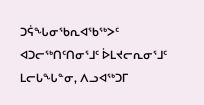ᑐᕌᖓᓂᖃᕆᐊᖃᖅᐳᑦ ᐊᑐᓕᖅᑎᑦᑎᓂᕐᒧᑦ ᐆᒪᔪᓕᕆᓂᕐᒧᑦ ᒪᓕᒐᖓᓐᓂ, ᐱᓗᐊᖅᑐᒥ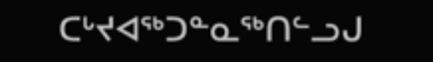ᑕᒡᔪᐊᖅᑐᓐᓇᖅᑎᓪᓗᒍ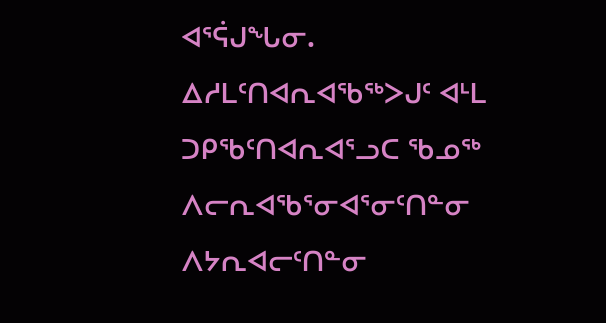ᐊᕐᕌᒍᖓᓂ.
ᐃᓱᒪᑦᑎᐊᕆᐊᖃᖅᐳᒍᑦ ᐊᒻᒪ ᑐᑭᖃᑦᑎᐊᕆᐊᕐᓗᑕ ᖃᓄᖅ ᐱᓕᕆᐊᖃᕐᓂᐊᕐᓂᑦᑎᓐᓂ ᐱᔭᕆᐊᓕᑦᑎᓐᓂ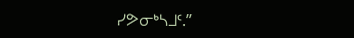ᓯᕗᓂᒃᓴᒧᑦ.”